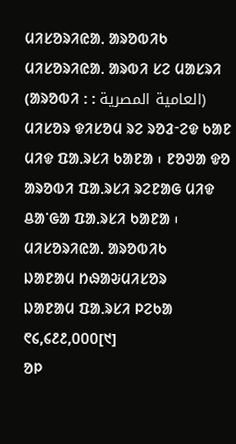ᱢᱤᱥᱚᱨᱤᱭᱟᱹ ᱟᱨᱚᱵᱤᱠ
ᱢᱤᱥᱚᱨᱤᱭᱟᱹ ᱟᱨᱵᱤ ᱥᱮ ᱢᱟᱥᱨᱤ (ᱟᱨᱚᱵᱤ : : العامية المصرية) ᱢᱤᱥᱚᱨ ᱫᱤᱥᱚᱢ ᱨᱮ ᱨᱚᱲᱼᱮᱫ ᱠᱟᱱ ᱢᱤᱫ ᱯᱟᱹᱨᱥᱤ ᱠᱟᱱᱟ ᱾ ᱱᱚᱣᱟ ᱫᱚ ᱟᱨᱚᱵᱤ ᱯᱟᱹᱨᱥᱤ ᱨᱮᱱᱟᱜ ᱢᱤᱫ ᱪᱟᱸᱜᱟ ᱯᱟᱹᱨᱥᱤ ᱠᱟᱱᱟ ᱾
ᱢᱤᱥᱚᱨᱤᱭᱟᱹ ᱟᱨᱚᱵᱤᱠ
ᱡᱟᱱᱟᱢ ᱴᱷᱟᱶᱢᱤᱥᱚᱨ
ᱡᱟᱱᱟᱢ ᱯᱟᱹᱨᱥᱤ ᱞᱮᱠᱟ
᱖᱔,᱔᱒᱒,᱐᱐᱐[᱑]
ᱚᱞ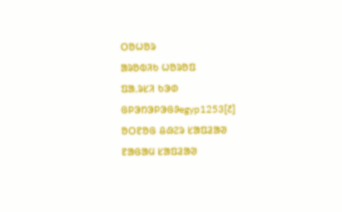ᱛᱚᱦᱚᱨ
ᱟᱨᱚᱵᱤᱠ ᱦᱚᱨᱚᱯ
ᱯᱟᱹᱨᱥᱤ ᱠᱳᱰ
ᱜᱞᱳᱴᱳᱞᱳᱜᱽegyp1253[᱒]
ᱚᱛᱱᱚᱜ ᱪᱷᱮᱨ ᱥᱟᱯᱲᱟᱣ
ᱱᱟᱜᱟᱢ ᱥᱟᱯᱲᱟᱣ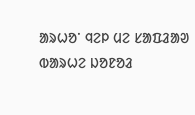ᱟᱨᱦᱚᱸ ᱧᱮᱞ ᱢᱮ ᱥᱟᱯᱲᱟᱣ
ᱵᱟᱨᱦᱮ ᱡᱚᱱᱚᱲ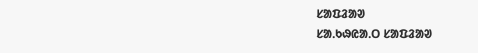ᱥᱟᱯᱲᱟᱣ
ᱥᱟᱹᱠᱷᱭᱟᱹᱛ ᱥᱟᱯᱲᱟᱣ